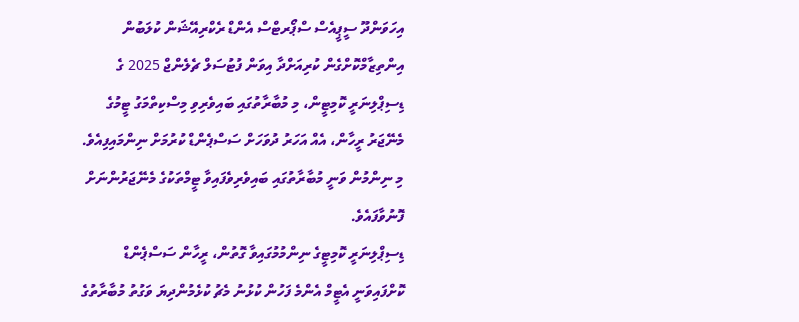އިހަވަންދޫ ސީޕީއެސް ސްޕޯރޓްސް އެންޑް ރެކްރިއޭޝަން ކުލަބުން އިންތިޒާމްކޮށްގެން ކުރިއަށްދާ އިވަން ފުޓުސަލް ޗެލެންޖް 2025 ގެ ޑިސިޕްލިނަރީ ކޮމިޓީން، މި މުބާރާތުގައި ބައިވެރިވި މިސްކިތްމަގު ޓީމުގެ މެނޭޖަރު ރީހާން، އެއް އަހަރު ދުވަހަށް ސަސްޕެންޑް ކުރުމަށް ނިންމައިފިއެވެ. މި ނިންމުން ވަނީ މުބާރާތުގައި ބައިވެރިވެފައިވާ ޓީމްތަކުގެ މެނޭޖަރުންނަށް ފޮނުވާފައެވެ.
ޑިސިޕްލިނަރީ ކޮމިޓީގެ ނިންމުމުގައިވާ ގޮތުން، ރީހާން ސަސްޕެންޑް ކޮށްފައިވަނީ އެޓީމް އެންމެ ފަހުން ކުޅުނު މެޗު ކުޅެމުންދިޔަ ވަގުތު މުބާރާތުގެ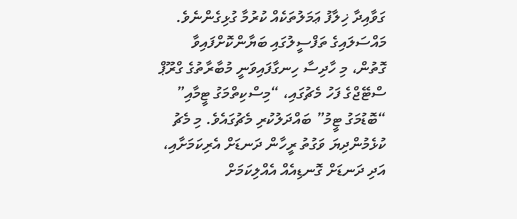ގަވާއިދާ ޚިލާފު ޢަމަލުތަކެއް ކުރުމާ ގުޅިގެންނެވެ. މައްސަލައިގެ ތަފްސީލުގައި ބަޔާންކޮށްފައިވާ ގޮތުން، މި ހާދިސާ ހިނގާފައިވަނީ މުބާރާތުގެ ގްރޫޕް ސްޓޭޖްގެ ފަހު މެޗުގައި، “މިސްކިތްމަގު ޓީމާއި” “ބޮޑުމަގު ޓީމު” ބައްދަލުކުރި މެޗުގައެވެ. މި މެޗު ކުޅެމުންދިޔަ ވަގުތު ރީހާން ދަނޑަށް އެރިކަމަށާއި، އަދި ދަނޑަށް ގޮނޑިއެއް އެއްލިކަމަށް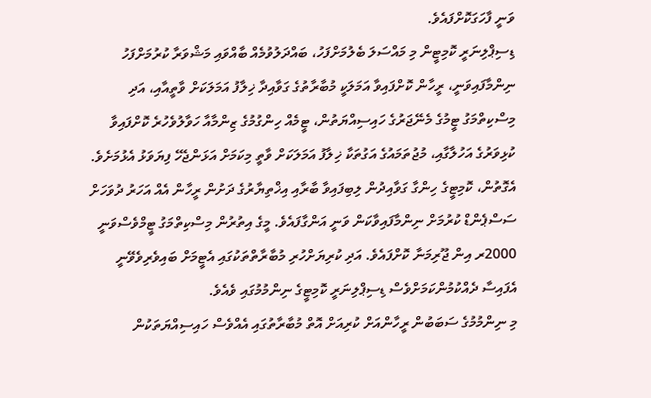ވަނީ ފާހަގަކޮށްފައެވެ.
ޑިސިޕްލިނަރީ ކޮމިޓީން މި މައްސަލަ ބެލުމަށްފަހު، ބައްދަލުވުމެއް ބާއްވައި މަޝްވަރާ ކުރުމަށްފަހު ނިންމާފައިވަނީ، ރީހާން ކޮށްފައިވާ އަމަލަކީ މުބާރާތުގެ ގަވާއިދާ ޚިލާފު އަމަލަކަށް ވާތީއާއި، އަދި މިސްކިތްމަގު ޓީމުގެ މެނޭޖަރުގެ ހައިސިއްޔަތުން، ޓީމެއް ހިންގުމުގެ ޒިންމާއާ ހަވާލުވެހުރެ ކޮށްފައިވާ ކުޅިވަރުގެ އަހުލާގާއި، މުޖުތަމައުގެ އަގުތަކާ ޚިލާފު އަމަލަކަށް ވާތީ މިކަމަށް އަޅަންޖެހޭ ފިޔަވަޅު އެޅުމަށެވެ. އެގޮތުން، ކޮމިޓީގެ ހިންގާ ގަވާއިދުން ލިބިފައިވާ ބާރާއި އިޚްތިޔާރުގެ ދަށުން ރީހާން އެއް އަހަރު ދުވަހަށް ސަސްޕެންޑް ކުރުމަށް ނިންމާފައިވާކަން ވަނީ އަންގާފައެވެ. މީގެ އިތުރުން މިސްކިތްމަގު ޓީމްވެސްވަނީ 2000ރ އިން ޖޫރިމަނާ ކޮށްފައެވެ. އަދި ކުރިޔަށްހުރި މުބާރާތްތަކުގައި އެޓީމަށް ބައިވެރިވެވޭނީ އެފައިސާ ދެއްކުމުންކަމަށްވެސް ޑިސިޕްލިނަރީ ކޮމިޓީގެ ނިންމުމުގައި ވެއެވެ.
މި ނިންމުމުގެ ސަބަބުން ރީހާންއަށް ކުރިއަށް އޮތް މުބާރާތުގައި އެއްވެސް ހައިސިއްޔަތަކުން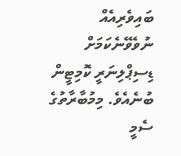ބައިވެރިއެއް ނުވެވޭނެކަމަށް ޑިސިޕްލިނަރީ ކޮމިޓީން ބުނެއެވެ. މިމުބާރާތުގެ ސެމީ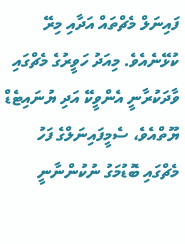ފައިނަލް މެޗްތައް އަދާއި މިރޭ ކުޅޭނެއެވެ. މިއަދު ހަވީރުގެ މެޗްގައި ވާދަކުރާނީ އެންވީކޭ އަދި ޔުނައިޓެޑް ޔޫތްއެވެ، ސެމީފައިނަލްގެ ފަހު މެޗްގައި ބޮޑުމަގު ނުކުންނާނީ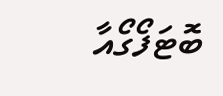ބޮޓަފޯގޯއާ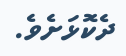ދެކޮޅަށެވެ.